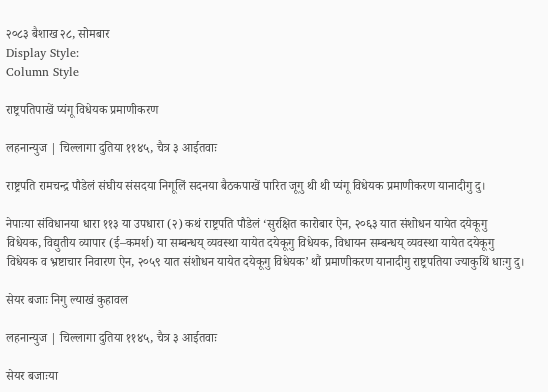२०८३ बैशाख २८, सोमबार
Display Style:
Column Style

राष्ट्रपतिपाखें प्यंगू विधेयक प्रमाणीकरण

लहनान्युज | चिल्लागा दुतिया ११४५, चैत्र ३ आईतवाः

राष्ट्रपति रामचन्द्र पौडेलं संघीय संसदया निगूलिं सदनया बैठकपाखें पारित जूगु थी थी प्यंगू विधेयक प्रमाणीकरण यानादीगु दु।

नेपाःया संविधानया धारा ११३ या उपधारा (२) कथं राष्ट्रपति पौडेलं ‘सुरक्षित कारोबार ऐन, २०६३ यात संशोधन यायेत दयेकूगु विधेयक, विद्युतीय व्यापार (ई–कमर्श) या सम्बन्धय् व्यवस्था यायेत दयेकूगु विधेयक, विधायन सम्बन्धय् व्यवस्था यायेत दयेकूगु विधेयक व भ्रष्टाचार निवारण ऐन, २०५९ यात संशोधन यायेत दयेकूगु विधेयक’ थौं प्रमाणीकरण यानादीगु राष्ट्रपतिया ज्याकुथिं धाःगु दु।

सेयर बजाः निगु ल्याखं कुहावल

लहनान्युज | चिल्लागा दुतिया ११४५, चैत्र ३ आईतवाः

सेयर बजाःया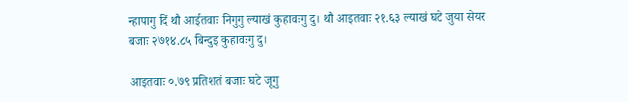न्हापागु दिं थौ आईतवाः निगुगु ल्याखं कुहावःगु दु। थौ आइतवाः २१.६३ ल्याखं घटे जुया सेयर बजाः २७१४.८५ बिन्दुइ कुहावःगु दु।

आइतवाः ०.७९ प्रतिशतं बजाः घटे जूगु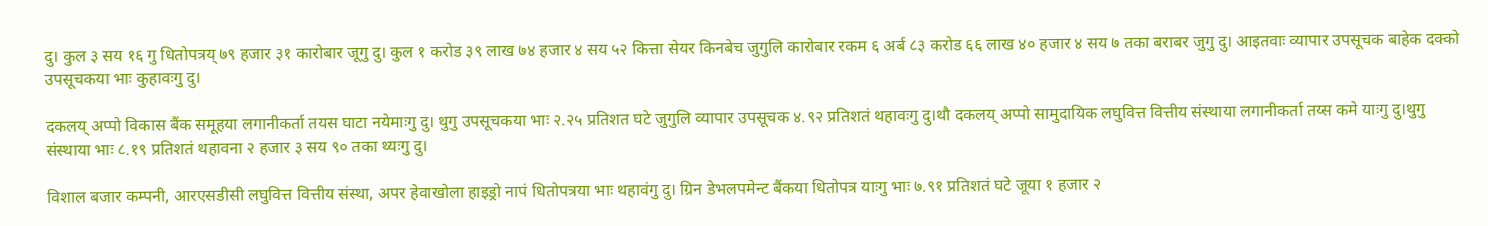दु। कुल ३ सय १६ गु धितोपत्रय् ७९ हजार ३१ कारोबार जूगु दु। कुल १ करोड ३९ लाख ७४ हजार ४ सय ५२ कित्ता सेयर किनबेच जुगुलि कारोबार रकम ६ अर्ब ८३ करोड ६६ लाख ४० हजार ४ सय ७ तका बराबर जुगु दु। आइतवाः व्यापार उपसूचक बाहेक दक्को उपसूचकया भाः कुहावःगु दु।

दकलय् अप्पो विकास बैंक समूहया लगानीकर्ता तयस घाटा नयेमाःगु दु। थुगु उपसूचकया भाः २.२५ प्रतिशत घटे जुगुलि व्यापार उपसूचक ४.९२ प्रतिशतं थहावःगु दु।थौ दकलय् अप्पो सामुदायिक लघुवित्त वित्तीय संस्थाया लगानीकर्ता तय्स कमे याःगु दु।थुगु संस्थाया भाः ८.१९ प्रतिशतं थहावना २ हजार ३ सय ९० तका थ्यःगु दु।

विशाल बजार कम्पनी, आरएसडीसी लघुवित्त वित्तीय संस्था, अपर हेवाखोला हाइड्रो नापं धितोपत्रया भाः थहावंगु दु। ग्रिन डेभलपमेन्ट बैंकया धितोपत्र याःगु भाः ७.९१ प्रतिशतं घटे जूया १ हजार २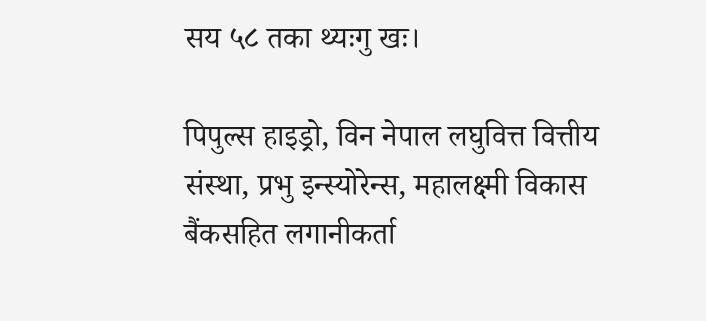सय ५८ तका थ्यःगु खः।

पिपुल्स हाइड्रो, विन नेपाल लघुवित्त वित्तीय संस्था, प्रभु इन्स्योरेन्स, महालक्ष्मी विकास बैंकसहित लगानीकर्ता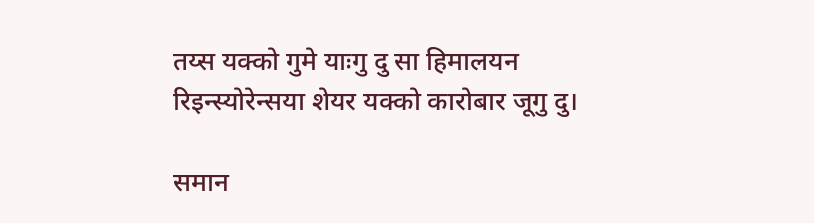तय्स यक्को गुमे याःगु दु सा हिमालयन रिइन्स्योरेन्सया शेयर यक्को कारोबार जूगु दु।

समान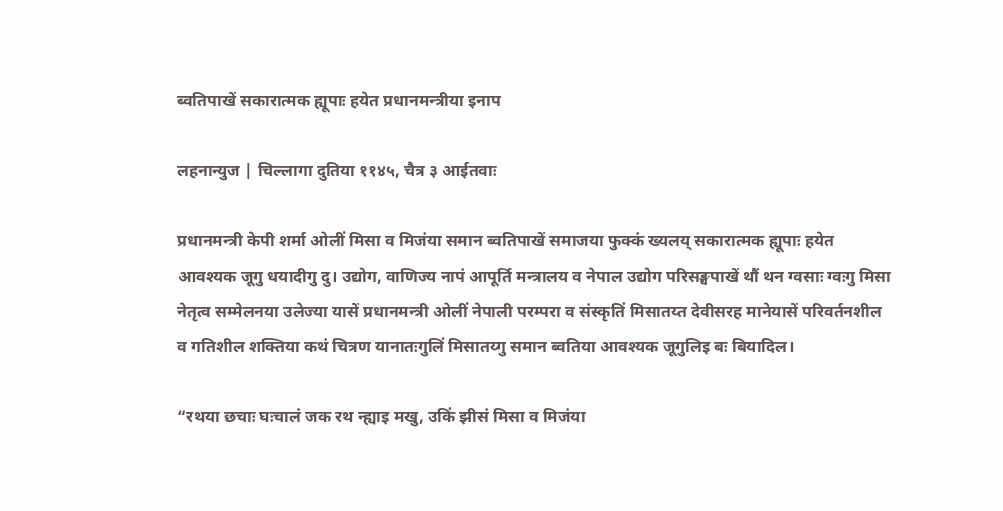ब्वतिपाखें सकारात्मक ह्यूपाः हयेत प्रधानमन्त्रीया इनाप

लहनान्युज | चिल्लागा दुतिया ११४५, चैत्र ३ आईतवाः

प्रधानमन्त्री केपी शर्मा ओलीं मिसा व मिजंया समान ब्वतिपाखें समाजया फुक्कं ख्यलय् सकारात्मक ह्यूपाः हयेत आवश्यक जूगु धयादीगु दु। उद्योग, वाणिज्य नापं आपूर्ति मन्त्रालय व नेपाल उद्योग परिसङ्घपाखें थौं थन ग्वसाः ग्वःगु मिसा नेतृत्व सम्मेलनया उलेज्या यासें प्रधानमन्त्री ओलीं नेपाली परम्परा व संस्कृतिं मिसातय्त देवीसरह मानेयासें परिवर्तनशील व गतिशील शक्तिया कथं चित्रण यानातःगुलिं मिसातय्गु समान ब्वतिया आवश्यक जूगुलिइ बः बियादिल।

“रथया छचाः घःचालं जक रथ न्ह्याइ मखु, उकिं झीसं मिसा व मिजंया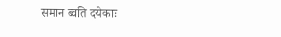समान ब्वति दयेकाः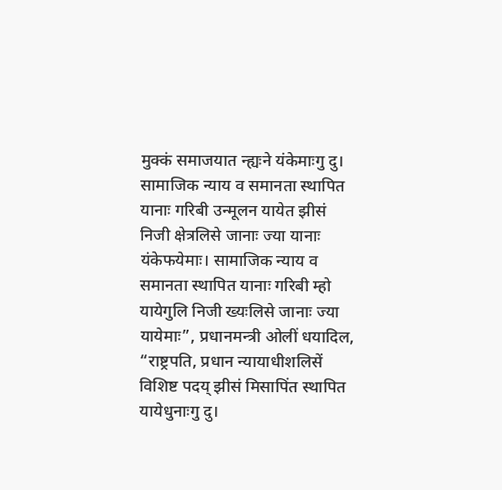मुक्कं समाजयात न्ह्यःने यंकेमाःगु दु। सामाजिक न्याय व समानता स्थापित यानाः गरिबी उन्मूलन यायेत झीसं निजी क्षेत्रलिसे जानाः ज्या यानाः यंकेफयेमाः। सामाजिक न्याय व समानता स्थापित यानाः गरिबी म्हो यायेगुलि निजी ख्यःलिसे जानाः ज्या यायेमाः”, प्रधानमन्त्री ओलीं धयादिल, “राष्ट्रपति, प्रधान न्यायाधीशलिसें विशिष्ट पदय् झीसं मिसापिंत स्थापित यायेधुनाःगु दु।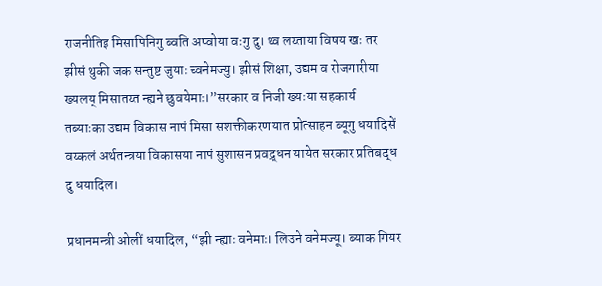राजनीतिइ मिसापिनिगु ब्वति अप्वोया वःगु दु। थ्व लय्ताया विषय खः तर झीसं थुकी जक सन्तुष्ट जुयाः च्वनेमज्यु। झीसं शिक्षा, उद्यम व रोजगारीया ख्यलय् मिसातय्त न्ह्यने छुवयेमाः।”सरकार व निजी ख्यःया सहकार्य तब्याःका उद्यम विकास नापं मिसा सशक्तीकरणयात प्रोत्साहन ब्यूगु धयादिसें वय्कलं अर्थतन्त्रया विकासया नापं सुशासन प्रवद्र्धन यायेत सरकार प्रतिबद्ध दु धयादिल।

प्रधानमन्त्री ओलीं धयादिल, “झी न्ह्याः वनेमाः। लिउने वनेमज्यू। ब्याक गियर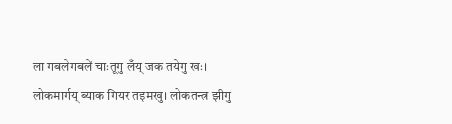ला गबलेगबलें चाःतूगु लँय् जक तयेगु खः। लोकमार्गय् ब्याक गियर तइमखु। लोकतन्त्र झीगु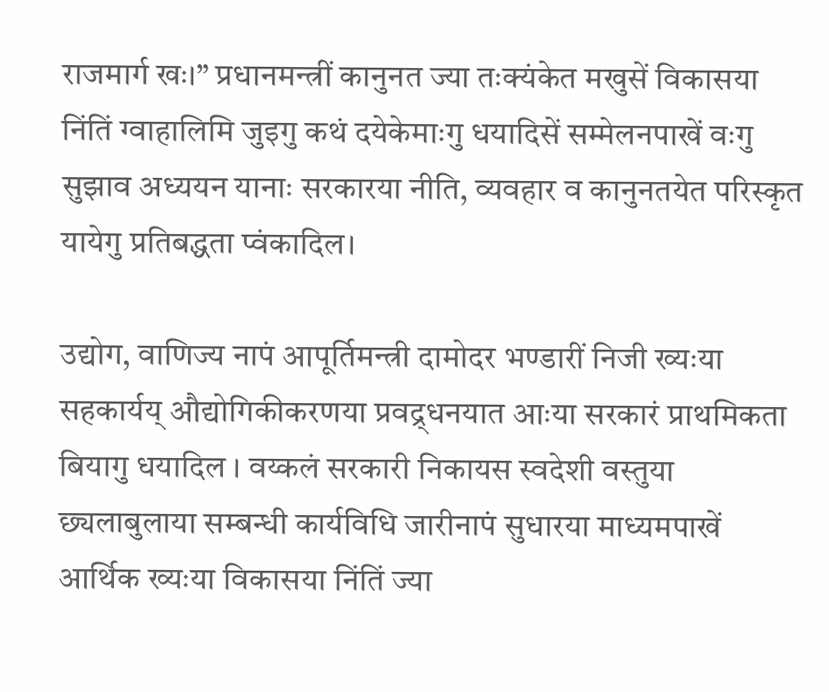राजमार्ग खः।” प्रधानमन्त्रीं कानुनत ज्या तःक्यंकेत मखुसें विकासया निंतिं ग्वाहालिमि जुइगु कथं दयेकेमाःगु धयादिसें सम्मेलनपाखें वःगु सुझाव अध्ययन यानाः सरकारया नीति, व्यवहार व कानुनतयेत परिस्कृत यायेगु प्रतिबद्धता प्वंकादिल।

उद्योग, वाणिज्य नापं आपूर्तिमन्त्री दामोदर भण्डारीं निजी ख्यःया सहकार्यय् औद्योगिकीकरणया प्रवद्र्धनयात आःया सरकारं प्राथमिकता बियागु धयादिल । वय्कलं सरकारी निकायस स्वदेशी वस्तुया छ्यलाबुलाया सम्बन्धी कार्यविधि जारीनापं सुधारया माध्यमपाखें आर्थिक ख्यःया विकासया निंतिं ज्या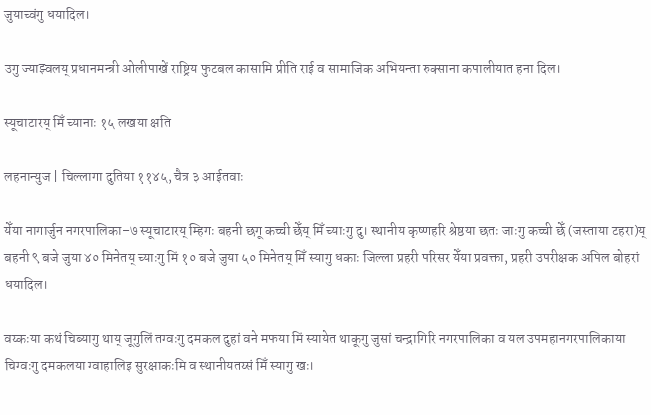जुयाच्वंगु धयादिल।

उगु ज्याझ्वलय् प्रधानमन्त्री ओलीपाखें राष्ट्रिय फुटबल कासामि प्रीति राई व सामाजिक अभियन्ता रुक्साना कपालीयात हना दिल।

स्यूचाटारय् मिँ च्यानाः १५ लखया क्षति

लहनान्युज | चिल्लागा दुतिया ११४५, चैत्र ३ आईतवाः

येँया नागार्जुन नगरपालिका–७ स्यूचाटारय् म्हिगः बहनी छगू कच्ची छेँय् मिँ च्याःगु दु। स्थानीय कृष्णहरि श्रेष्ठया छतः जाःगु कच्ची छेँ (जस्ताया टहरा)य् बहनी ९ बजे जुया ४० मिनेतय् च्याःगु मिं १० बजे जुया ५० मिनेतय् मिँ स्यागु धकाः जिल्ला प्रहरी परिसर येँया प्रवक्ता, प्रहरी उपरीक्षक अपिल बोहरां धयादिल।

वय्कःया कथं चिब्यागु थाय् जूगुलिं तग्वःगु दमकल दुहां वने मफया मिं स्यायेत थाकूगु जुसां चन्द्रागिरि नगरपालिका व यल उपमहानगरपालिकाया चिग्वःगु दमकलया ग्वाहालिइ सुरक्षाकःमि व स्थानीयतय्सं मिँ स्यागु खः।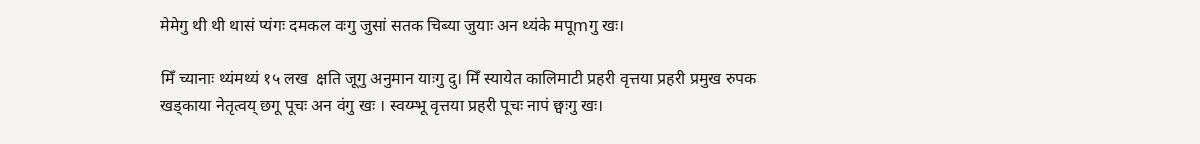मेमेगु थी थी थासं प्यंगः दमकल वःगु जुसां सतक चिब्या जुयाः अन थ्यंके मपूmगु खः।

मिँ च्यानाः थ्यंमथ्यं १५ लख  क्षति जूगु अनुमान याःगु दु। मिँ स्यायेत कालिमाटी प्रहरी वृत्तया प्रहरी प्रमुख रुपक खड्काया नेतृत्वय् छगू पूचः अन वंगु खः । स्वय्म्भू वृत्तया प्रहरी पूचः नापं छ्वःगु खः।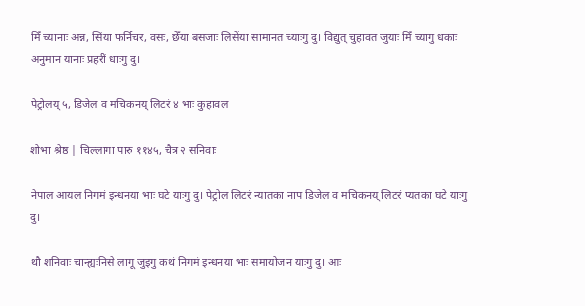मिँ च्यानाः अन्न, सिंया फर्निचर, वसः, छेँया बसजाः लिसेंया सामानत च्याःगु दु। विद्युत् चुहावत जुयाः मिँ च्यागु धकाः अनुमान यानाः प्रहरीं धाःगु दु।

पेट्रोलय् ५, डिजेल व मचिकनय् लिटरं ४ भाः कुहावल

शोभा श्रेष्ठ | चिल्लागा पारु ११४५, चैत्र २ सनिवाः

नेपाल आयल निगमं इन्धनया भाः घटे याःगु दु। पेट्रोल लिटरं न्यातका नाप डिजेल व मचिकनय् लिटरं प्यतका घटे याःगु दु।

थौ शनिवाः चान्ह्यःनिसे लागू जुइगु कथं निगमं इन्धनया भाः समायोजन याःगु दु। आः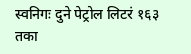स्वनिगः दुने पेट्रोल लिटरं १६३ तका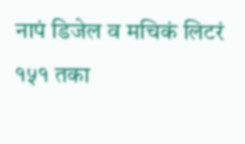नापं डिजेल व मचिकं लिटरं १५१ तका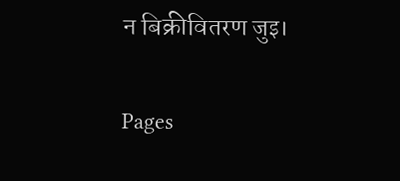न बिक्रीवितरण जुइ।

Pages